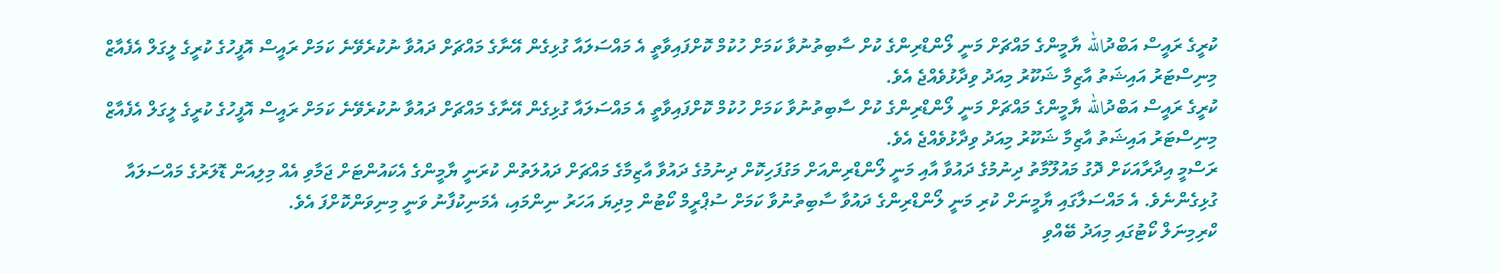ކުރީގެ ރައީސް އަބްދުالله ޔާމީންގެ މައްޗަށް މަނީ ލޯންޑްރިންގެ ކުށް ސާބިތުނުވާ ކަމަށް ހުކުމް ކޮށްފައިވާތީ އެ މައްސަލައާ ގުޅިގެން އޭނާގެ މައްޗަށް ދައުވާ ނުކުރެވޭނެ ކަމަށް ރައީސް އޮފީހުގެ ކުރީގެ ލީގަލް އެފެއާޒް މިނިސްޓަރު އައިޝަތު އާޒިމާ ޝަކޫރު މިއަދު ވިދާޅުވެއްޖެ އެވެ.
ކުރީގެ ރައީސް އަބްދުالله ޔާމީންގެ މައްޗަށް މަނީ ލޯންޑްރިންގެ ކުށް ސާބިތުނުވާ ކަމަށް ހުކުމް ކޮށްފައިވާތީ އެ މައްސަލައާ ގުޅިގެން އޭނާގެ މައްޗަށް ދައުވާ ނުކުރެވޭނެ ކަމަށް ރައީސް އޮފީހުގެ ކުރީގެ ލީގަލް އެފެއާޒް މިނިސްޓަރު އައިޝަތު އާޒިމާ ޝަކޫރު މިއަދު ވިދާޅުވެއްޖެ އެވެ.
ރަސްމީ އިދާރާއަކަށް ދޮގު މައުލޫމާތު ދިނުމުގެ ދައުވާ އާއި މަނީ ލޯންޑްރިންއަށް މަގުފަހިކޮށް ދިނުމުގެ ދައުވާ އާޒިމާގެ މައްޗަށް ދައުލަތުން ކުރަނީ ޔާމީންގެ އެކައުންޓަށް ޖަމާވި އެއް މިލިއަން ޑޮލަރުގެ މައްސަލައާ ގުޅިގެންނެވެ. އެ މައްސަލާގައި ޔާމީނަށް ކުރި މަނީ ލޯންޑްރިންގެ ދައުވާ ސާބިތުނުވާ ކަމަށް ސުޕްރީމް ކޯޓުން މިދިޔަ އަހަރު ނިންމައި، އެމަނިކުފާނު ވަނީ މިނިވަންކޮށްފަ އެވެ.
ކްރިމިނަލް ކޯޓުގައި މިއަދު ބޭއްވި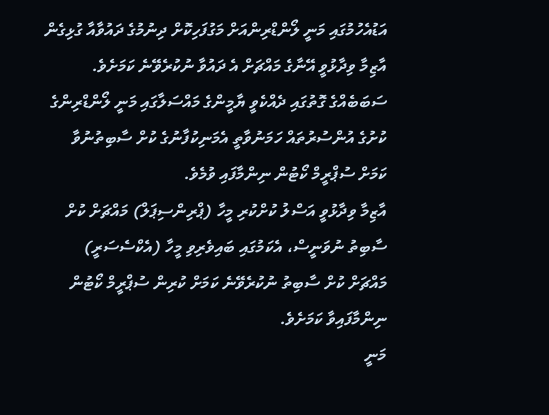އަޑުއެހުމުގައި މަނީ ލޯންޑްރިންއަށް މަގުފަހިކޮށް ދިނުމުގެ ދައުވާއާ ގުޅިގެން އާޒިމާ ވިދާޅުވީ އޭނާގެ މައްޗަށް އެ ދައުވާ ނުކުރެވޭނެ ކަމަށެވެ. ސަބަބެއްގެ ގޮތުގައި ދެއްކެވީ ޔާމީންގެ މައްސަލާގައި މަނީ ލޯންޑްރިންގެ ކުށުގެ އުންސުރުތައް ހަމަނުވާތީ އެމަނިކުފާނުގެ ކުށް ސާބިތުނުވާ ކަމަށް ސުޕްރީމް ކޯޓުން ނިންމާފައި ވުމެވެ.
އާޒިމާ ވިދާޅުވީ އަސްލު ކުށްކުރި މީހާ (ޕްރިންސިޕަލް) މައްޗަށް ކުށް ސާބިތު ނުވަނީސް، އެކަމުގައި ބައިވެރިވި މީހާ (އެކްސެސަރީ) މައްޗަށް ކުށް ސާބިތު ނުކުރެވޭނެ ކަމަށް ކުރިން ސުޕްރީމް ކޯޓުން ނިންމާފައިވާ ކަމަށެވެ.
މަނީ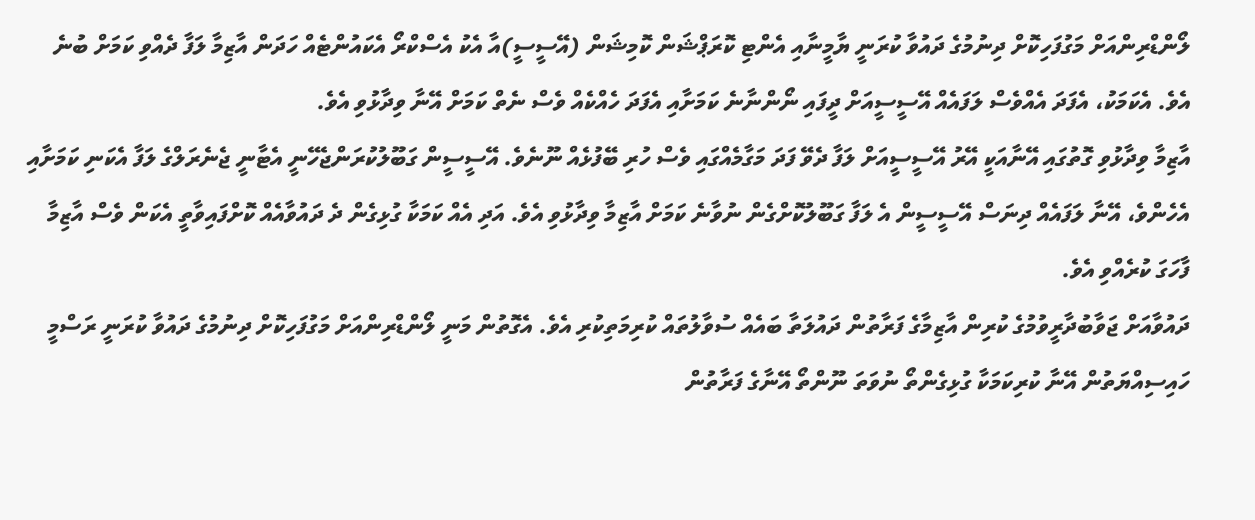ލޯންޑްރިންއަށް މަގުފަހިކޮށް ދިނުމުގެ ދައުވާ ކުރަނީ ޔާމީނާއި އެންޓި ކޮރަޕްޝަން ކޮމިޝަން (އޭސީސީ)އާ އެކު އެސްކްރޯ އެކައުންޓެއް ހަދަން އާޒިމާ ލަފާ ދެއްވި ކަމަށް ބުނެ އެވެ. އެކަމަކު، އެފަދަ އެއްވެސް ލަފައެއް އޭސީސީއަށް ދީފައި ނޯންނާނެ ކަމަށާއި އެފަދަ ހެއްކެއް ވެސް ނެތް ކަމަށް އޭނާ ވިދާޅުވި އެވެ.
އާޒިމާ ވިދާޅުވި ގޮތުގައި އޭނާއަކީ އޭރު އޭސީސީއަށް ލަފާ ދެވޭ ފަދަ މަގާމެއްގައި ވެސް ހުރި ބޭފުޅެއް ނޫނެވެ. އޭސީސީން ގަބޫލުކުރަންޖެހޭނީ އެޓާނީ ޖެނެރަލްގެ ލަފާ އެކަނި ކަމަށާއި އެހެންވެ، އޭނާ ލަފައެއް ދިނަސް އޭސީސީން އެ ލަފާ ގަބޫލުކޮށްގެން ނުވާނެ ކަމަށް އާޒިމާ ވިދާޅުވި އެވެ. އަދި އެއް ކަމަކާ ގުޅިގެން ދެ ދައުވާއެއް ކޮށްފައިވާތީ އެކަން ވެސް އާޒިމާ ފާހަގަ ކުރެއްވި އެވެ.
ދައުވާއަށް ޖަވާބުދާރީވުމުގެ ކުރިން އާޒިމާގެ ފަރާތުން ދައުލަތާ ބައެއް ސުވާލުތައް ކުރިމަތިކުރި އެވެ. އެގޮތުން މަނީ ލޯންޑްރިންއަށް މަގުފަހިކޮށް ދިނުމުގެ ދައުވާ ކުރަނީ ރަސްމީ ހައިސިއްޔަތުން އޭނާ ކުރިކަމަކާ ގުޅިގެންތޯ ނުވަތަ ނޫންތޯ އޭނާގެ ފަރާތުން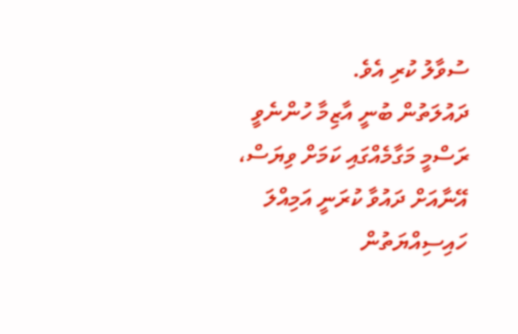ސުވާލު ކުރި އެވެ.
ދައުލަތުން ބުނީ އާޒިމާ ހުންނެވީ ރަސްމީ މަގާމެއްގައި ކަމަށް ވިޔަސް، އޭނާއަށް ދައުވާ ކުރަނީ އަމިއްލަ ހައިސިއްޔަތުން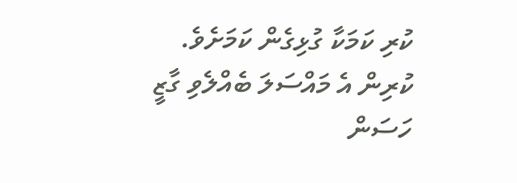ކުރި ކަމަކާ ގުޅިގެން ކަމަށެވެ.
ކުރިން އެ މައްސަލަ ބެއްލެވި ގާޒީ ހަސަން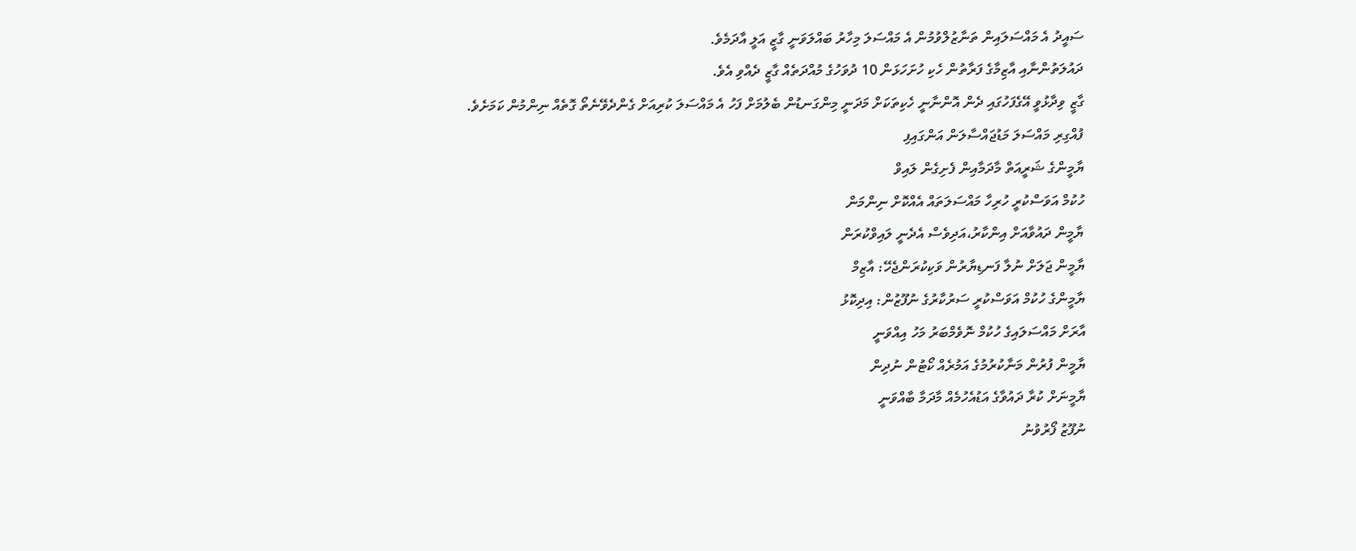ސައީދު އެ މައްސަލައިން ތަނާޒުލްވުމުން އެ މައްސަލަ މިހާރު ބައްލަވަނީ ގާޒީ އަލީ އާދަމެވެ.
ދައުލަތުންނާއި އާޒިމާގެ ފަރާތުން ހެކި ހުށަހަޅަން 10 ދުވަހުގެ މުއްދަތެއް ގާޒީ ދެއްވި އެވެ.
ގާޒީ ވިދާޅުވީ އޭގެފަހުގައި ދެން އޮންނާނީ ހެކިތަކަށް މަދަނީ މިންގަނޑުން ބެލުމަށް ފަހު އެ މައްސަލަ ކުރިއަށް ގެންދެވޭނެތޯ ގޮތެއް ނިންމުން ކަމަށެވެ.
ފުއްގިރި މައްސަލަ މަޑުޖައްސާލަން އަންގައިފި
ޔާމީންގެ ޝަރީއަތް މާދަމާއިން ފެށިގެން ލައިވް
ހުކުމް އަވަސްކުރީ ހުރިހާ މައްސަލަތައް އެއްކޮށް ނިންމަން
ޔާމީން ދައުވާއަށް އިންކާރު،އަދިވެސް އެދެނީ ލައިވްކުރަން
ޔާމީން ޖަލަށް ނުލާ ފަނޑިޔާރުން ވަކިކުރަންޖެހޭ: އާޒިމް
ޔާމީންގެ ހުކުމް އަވަސްކުރީ ސަރުކާރުގެ ނުފޫޒުން: އިދިކޮޅު
އާރަށް މައްސަލައިގެ ހުކުމް ނޮވެމްބަރު މަހު އިއްވަނީ
ޔާމީން ފުރުން މަނާކުރުމުގެ އަމުރެއް ކޯޓުން ނުދިން
ޔާމީނަށް ކުރާ ދައުވާގެ އަޑުއެހުމެއް މާދަމާ ބާއްވަނީ
ނުފޫޒު ފޯރުވުނު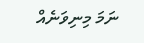ނަމަ މިނިވަނެއް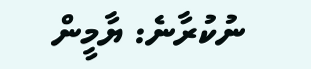ނުކުރާނެ: ޔާމީން